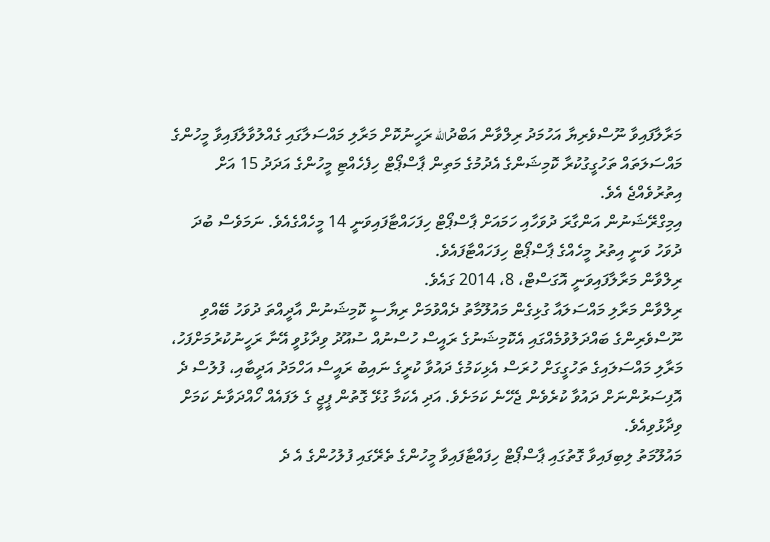މަރާލާފައިވާ ނޫސްވެރިޔާ އަހުމަދު ރިލްވާން އަބްދުالله ރަހީނުކޮށް މަރާލި މައްސަލާގައި ގެއްލުވާލާފައިވާ މީހުންގެ މައްސަލަތައް ތަހުގީގުކުރާ ކޮމިޝަންގެ އެދުމުގެ މަތިން ޕާސްޕޯޓް ހިފެހެއްޓި މީހުންގެ އަދަދު 15 އަށް އިތުރުވެއްޖެ އެވެ.
އިމިގްރޭޝަނުން އަންގާރަ ދުވަހާއި ހަމައަށް ޕާސްޕޯޓް ހިފަހައްޓާފައިވަނީ 14 މީހެއްގެއެވެ. ނަމަވެސް ބުދަ ދުވަހު ވަނީ އިތުރު މީހެއްގެ ޕާސްޕޯޓް ހިފަހައްޓާފައެވެ.
ރިލްވާން މަރާލާފައިވަނީ އޮގަސްޓް، 8، 2014 ގައެވެ.
ރިލްވާން މަރާލި މައްސަލައާ ގުޅިގެން މައުލޫމާތު ދެއްވުމަށް ރިޔާސީ ކޮމިޝަނުން އާދީއްތަ ދުވަހު ބޭއްވި ނޫސްވެރިންގެ ބައްދަލުވުމެއްގައި އެކޮމިޝަނުގެ ރައީސް ހުސްނުއް ސުއޫދު ވިދާޅުވީ އޭނާ ރަހީނުކުރުމަށްފަހު، މަރާލި މައްސަލައިގެ ތަހުގީގަށް ހުރަސް އެޅިކަމުގެ ދައުވާ ކުރީގެ ނައިބު ރައީސް އަހްމަދު އަދީބާއި، ފުލުސް ދެ އޮފިސަރުންނަށް ދައުވާ ކުރެވެން ޖެހޭނެ ކަމަށެވެ. އަދި އެކަމާ ގުޅޭ ގޮތުން ޕީޖީ ގެ ލަފައެއް ހޯއްދަވާނެ ކަމަށް ވިދާޅުވިއެވެ.
މައުލޫމަތު ލިބިފައިވާ ގޮތުގައި ޕާސްޕޯޓް ހިފައްޓާފައިވާ މީހުންގެ ތެރޭގައި ފުލުހުންގެ އެ ދެ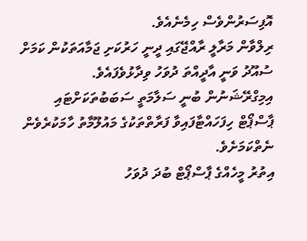އޮފިސަރުންވެސް ހިމެނެއެވެ.
ރިލްވާން މަރާލީ ރާއްޖޭގައި ދީނީ ހަރުކަށި ޖަމާއަތަކުން ކަމަށް ސުއޫދު ވަނީ އާދީއްތަ ދުވަހު ވިދާޅުވެފައެވެ.
އިމިގްރޭޝަނުން ބުނީ ސަލާމަތީ ސަބަބުތަކަށްޓައި ޕާސްޕޯޓް ހިފަހައްޓާފައިވާ ފަރާތްތަކުގެ މައުލޫމާތު ހާމަކުރެވެން ނެތްކަމަށެވެ.
އިތުރު މީހެއްގެ ޕާސްޕޯޓް ބުދަ ދުވަހު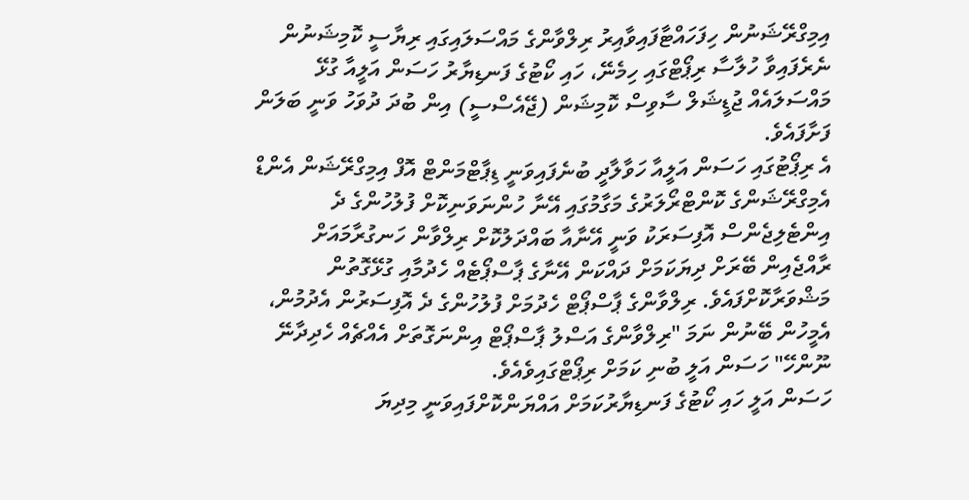އިމިގްރޭޝަނުން ހިފަހައްޓާފައިވާއިރު ރިލްވާންގެ މައްސަލައިގައި ރިޔާސީ ކޮމިޝަނުން ނެރެފައިވާ ހުލާސާ ރިޕޯޓްގައި ހިމެނޭ، ހައި ކޯޓުގެ ފަނޑިޔާރު ހަސަން އަލީއާ ގުޅޭ މައްސަލައެއް ޖުޑީޝަލް ސާވިސް ކޮމިޝަން (ޖޭއެސްސީ) އިން ބުދަ ދުވަހު ވަނީ ބަލަން ފަށާފައެވެ.
އެ ރިޕޯޓުގައި ހަސަން އަލީއާ ހަވާލާދީ ބުނެފައިވަނީ ޑިޕާޓްމަންޓް އޮފް އިމިގްރޭޝަން އެންޑް އެމިގްރޭޝަންގެ ކޮންޓްރޯލަރުގެ މަގާމުގައި އޭނާ ހުންނަވަނިކޮށް ފުލުހުންގެ ދެ އިންޓެލިޖެންސް އޮފިސަރަކު ވަނީ އޭނާއާ ބައްދަލުކޮށް ރިލްވާން ހަނގުރާމައަށް ރާއްޖެއިން ބޭރަށް ދިޔަކަމަށް ދައްކަން އޭނާގެ ޕާސްޕޯޓެއް ހެދުމާއި ގުޅޭގޮތުން މަޝްވަރާކޮށްފައެވެ. ރިލްވާންގެ ޕާސްޕޯޓް ހެދުމަށް ފުލުހުންގެ ދެ އޮފިސަރުން އެދުމުން، އެމީހުން ބޭނުން ނަމަ "ރިލްވާންގެ އަސްލު ޕާސްޕޯޓް އިންނަގޮތަށް އެއްޗެއް ހެދިދާނޭ ނޫންހޭ" ހަސަން އަލީ ބުނި ކަމަށް ރިޕޯޓްގައިވެއެވެ.
ހަސަން އަލީ ހައި ކޯޓުގެ ފަނޑިޔާރުކަމަށް އައްޔަންކޮށްފައިވަނީ މިދިޔަ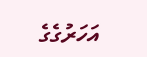އަހަރުގެގެ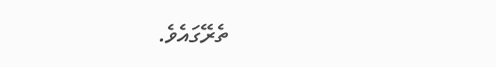ތެރޭގައެވެ.